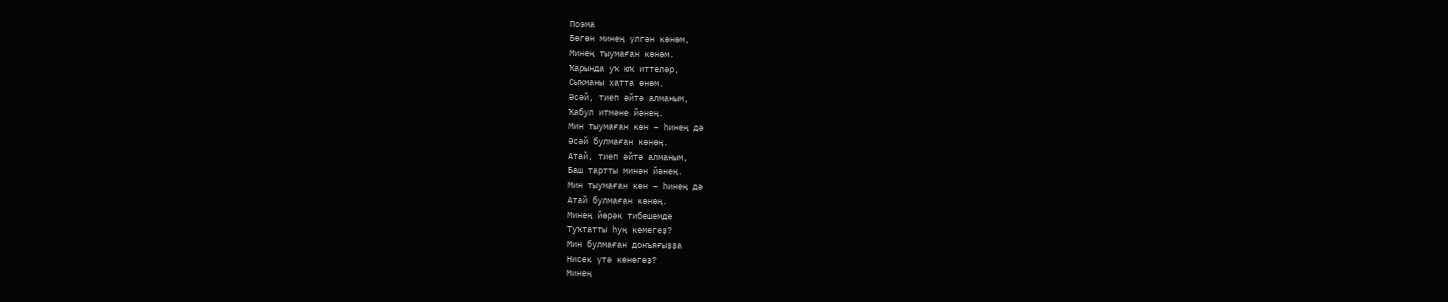Поэма
Бөгөн минең үлгән көнөм,
Минең тыумаған көнөм.
Ҡарында уҡ юҡ иттеләр,
Сыҡманы хатта өнөм.
Әсәй, тиеп әйтә алманым,
Ҡабул итмәне йәнең.
Мин тыумаған көн – һинең дә
Әсәй булмаған көнөң.
Атай, тиеп әйтә алманым,
Баш тартты минән йәнең.
Мин тыумаған көн – һинең дә
Атай булмаған көнөң.
Минең йөрәк тибешемде
Туҡтатты һуң кемегеҙ?
Мин булмаған донъяғыҙҙа
Нисек үтә көнөгөҙ?
Минең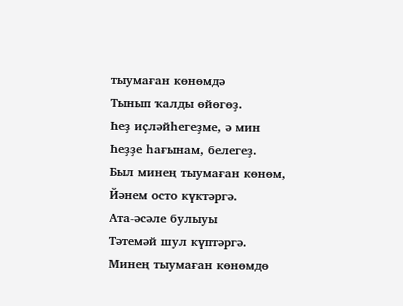тыумаған көнөмдә
Тынып ҡалды өйөгөҙ.
Һеҙ иҫләйһегеҙме, ә мин
Һеҙҙе һағынам, белегеҙ.
Был минең тыумаған көнөм,
Йәнем осто күктәргә.
Ата-әсәле булыуы
Тәтемәй шул күптәргә.
Минең тыумаған көнөмдө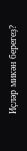Иҫләр микән берегеҙ?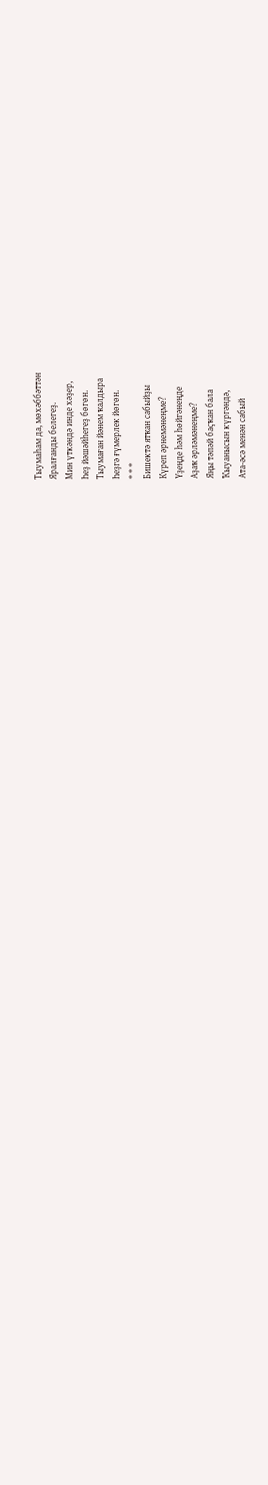Тыумаһам да, мөхәббәттән
Яралғанды белегеҙ.
Мин үткәндә инде хәҙер,
Һеҙ йәшәйһегеҙ бөгөн.
Тыумаған йәнем ҡалдыра
Һеҙгә ғүмерлек йөгөн.
* * *
Бишектә ятҡан сабыйҙы
Күреп әрнемәнеңме?
Үҙеңде һәм һөйгәнеңде
Аҙаҡ әрләмәнеңме?
Яңы тәпәй баҫҡан бала
Ҡыуанысын күргәндә,
Ата-әсә менән сабый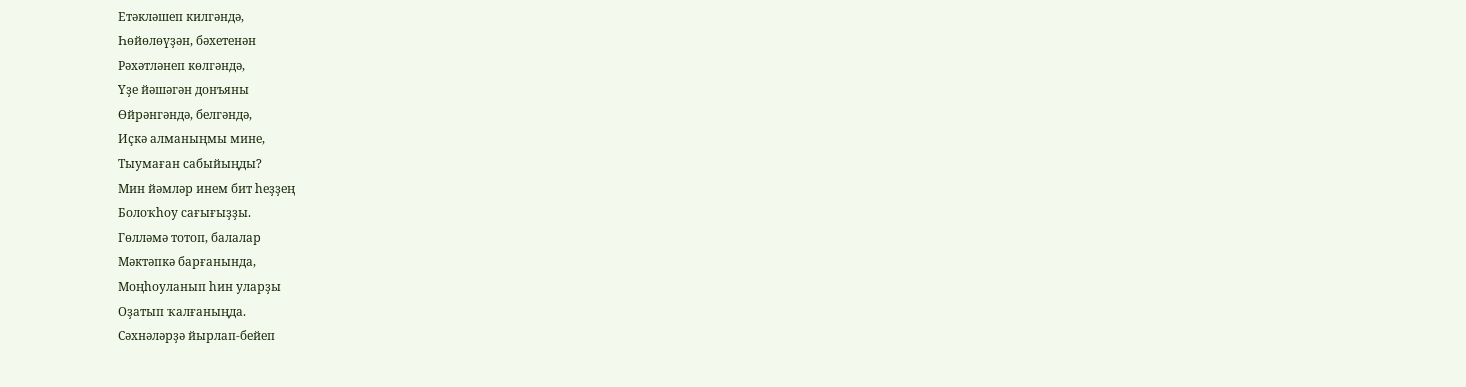Етәкләшеп килгәндә,
Һөйөлөүҙән, бәхетенән
Рәхәтләнеп көлгәндә,
Үҙе йәшәгән донъяны
Өйрәнгәндә, белгәндә,
Иҫкә алманыңмы мине,
Тыумаған сабыйыңды?
Мин йәмләр инем бит һеҙҙең
Болоҡһоу сағығыҙҙы.
Гөлләмә тотоп, балалар
Мәктәпкә барғанында,
Моңһоуланып һин уларҙы
Оҙатып ҡалғаныңда.
Сәхнәләрҙә йырлап-бейеп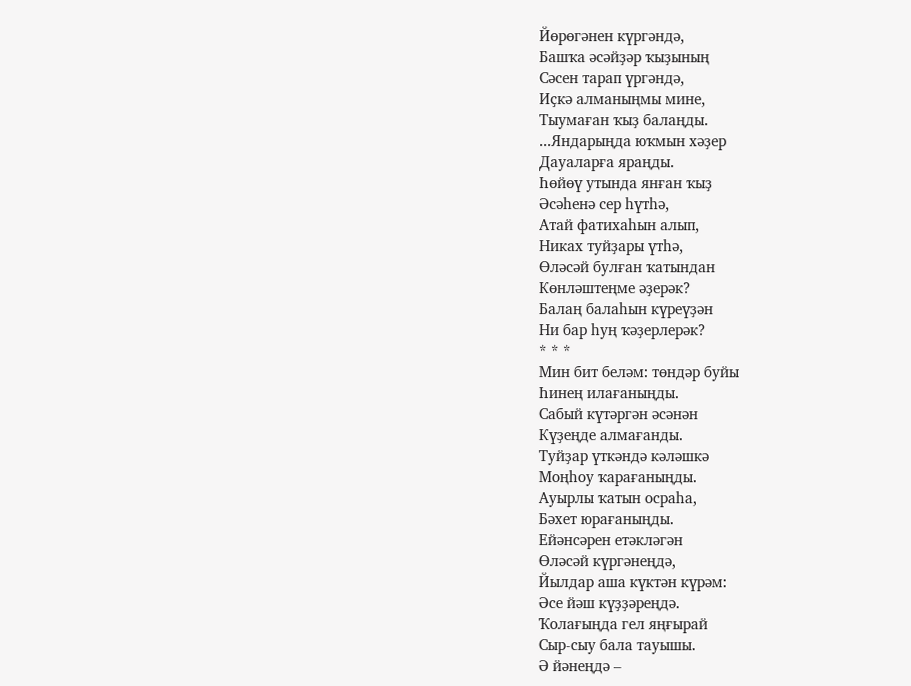Йөрөгәнен күргәндә,
Башҡа әсәйҙәр ҡыҙының
Сәсен тарап үргәндә,
Иҫкә алманыңмы мине,
Тыумаған ҡыҙ балаңды.
...Яндарыңда юҡмын хәҙер
Дауаларға яраңды.
Һөйөү утында янған ҡыҙ
Әсәһенә сер һүтһә,
Атай фатихаһын алып,
Никах туйҙары үтһә,
Өләсәй булған ҡатындан
Көнләштеңме әҙерәк?
Балаң балаһын күреүҙән
Ни бар һуң ҡәҙерлерәк?
* * *
Мин бит беләм: төндәр буйы
Һинең илағаныңды.
Сабый күтәргән әсәнән
Күҙеңде алмағанды.
Туйҙар үткәндә кәләшкә
Моңһоу ҡарағаныңды.
Ауырлы ҡатын осраһа,
Бәхет юрағаныңды.
Ейәнсәрен етәкләгән
Өләсәй күргәнеңдә,
Йылдар аша күктән күрәм:
Әсе йәш күҙҙәреңдә.
Ҡолағыңда гел яңғырай
Сыр-сыу бала тауышы.
Ә йәнеңдә –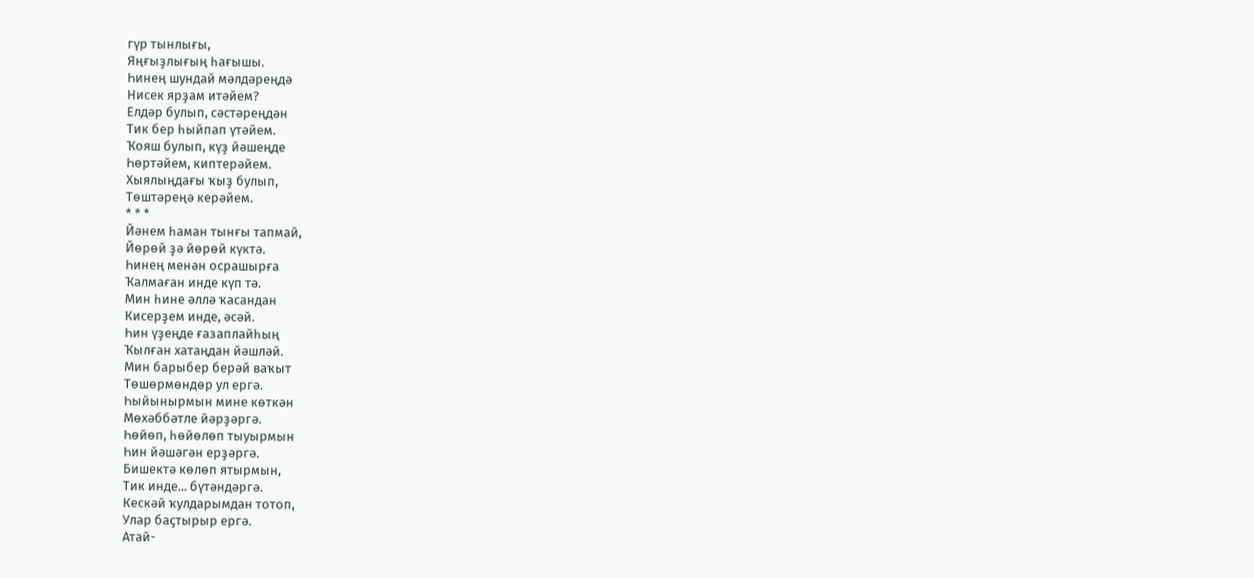гүр тынлығы,
Яңғыҙлығың һағышы.
Һинең шундай мәлдәреңдә
Нисек ярҙам итәйем?
Елдәр булып, сәстәреңдән
Тик бер һыйпап үтәйем.
Ҡояш булып, күҙ йәшеңде
Һөртәйем, киптерәйем.
Хыялыңдағы ҡыҙ булып,
Төштәреңә керәйем.
* * *
Йәнем һаман тынғы тапмай,
Йөрөй ҙә йөрөй күктә.
Һинең менән осрашырға
Ҡалмаған инде күп тә.
Мин һине әллә ҡасандан
Кисерҙем инде, әсәй.
Һин үҙеңде ғазаплайһың
Ҡылған хатаңдан йәшләй.
Мин барыбер берәй ваҡыт
Төшөрмөндөр ул ергә.
Һыйынырмын мине көткән
Мөхәббәтле йәрҙәргә.
Һөйөп, һөйөлөп тыуырмын
Һин йәшәгән ерҙәргә.
Бишектә көлөп ятырмын,
Тик инде... бүтәндәргә.
Кескәй ҡулдарымдан тотоп,
Улар баҫтырыр ергә.
Атай-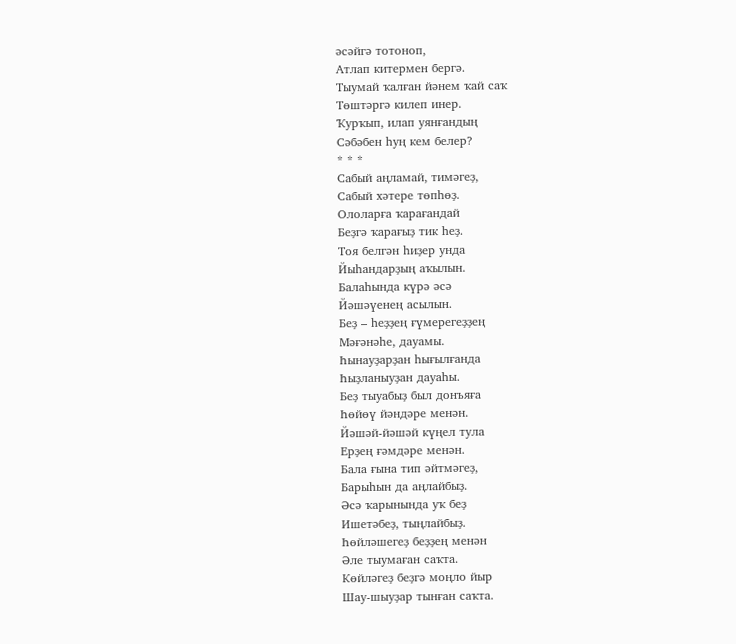әсәйгә тотоноп,
Атлап китермен бергә.
Тыумай ҡалған йәнем ҡай саҡ
Төштәргә килеп инер.
Ҡурҡып, илап уянғандың
Сәбәбен һуң кем белер?
* * *
Сабый аңламай, тимәгеҙ,
Сабый хәтере төпһөҙ.
Ололарға ҡарағандай
Беҙгә ҡарағыҙ тик һеҙ.
Тоя белгән һиҙер унда
Йыһандарҙың аҡылын.
Балаһында күрә әсә
Йәшәүенең асылын.
Беҙ – һеҙҙең ғүмерегеҙҙең
Мәғәнәһе, дауамы.
Һынауҙарҙан һығылғанда
Һыҙланыуҙан дауаһы.
Беҙ тыуабыҙ был донъяға
Һөйөү йәндәре менән.
Йәшәй-йәшәй күңел тула
Ерҙең ғәмдәре менән.
Бала ғына тип әйтмәгеҙ,
Барыһын да аңлайбыҙ.
Әсә ҡарынында уҡ беҙ
Ишетәбеҙ, тыңлайбыҙ.
Һөйләшегеҙ беҙҙең менән
Әле тыумаған саҡта.
Көйләгеҙ беҙгә моңло йыр
Шау-шыуҙар тынған саҡта.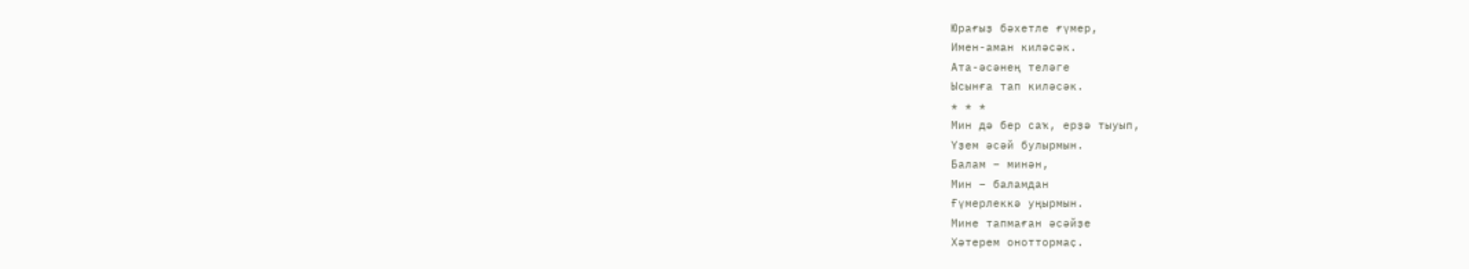Юрағыҙ бәхетле ғүмер,
Имен-аман киләсәк.
Ата-әсәнең теләге
Ысынға тап киләсәк.
* * *
Мин дә бер саҡ, ерҙә тыуып,
Үҙем әсәй булырмын.
Балам – минән,
Мин – баламдан
Ғүмерлеккә уңырмын.
Мине тапмаған әсәйҙе
Хәтерем оноттормаҫ.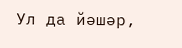Ул да йәшәр,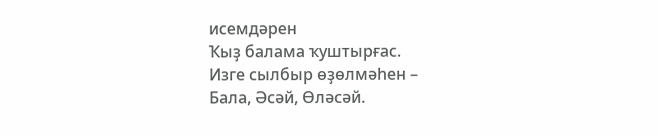исемдәрен
Ҡыҙ балама ҡуштырғас.
Изге сылбыр өҙөлмәһен –
Бала, Әсәй, Өләсәй.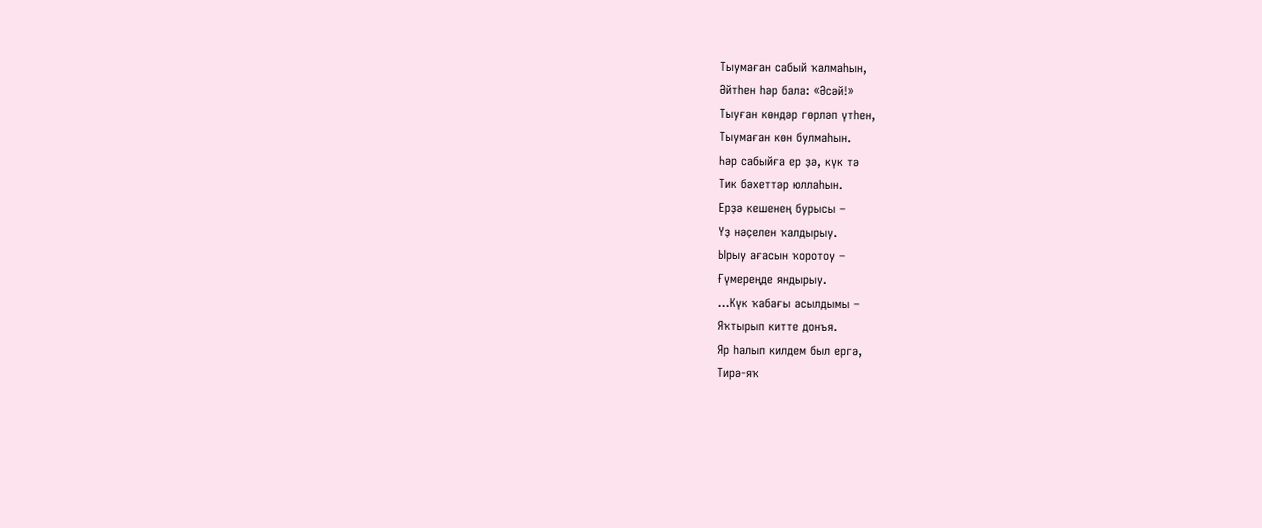Тыумаған сабый ҡалмаһын,
Әйтһен һәр бала: «Әсәй!»
Тыуған көндәр гөрләп үтһен,
Тыумаған көн булмаһын.
Һәр сабыйға ер ҙә, күк тә
Тик бәхеттәр юллаһын.
Ерҙә кешенең бурысы –
Үҙ нәҫелен ҡалдырыу.
Ырыу ағасын ҡоротоу –
Ғүмереңде яндырыу.
...Күк ҡабағы асылдымы –
Яҡтырып китте донъя.
Яр һалып килдем был ергә,
Тирә-яҡ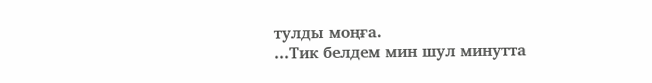тулды моңға.
...Тик белдем мин шул минутта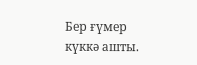Бер ғүмер күккә ашты.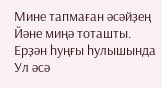Мине тапмаған әсәйҙең
Йәне миңә тоташты.
Ерҙән һуңғы һулышында
Ул әсә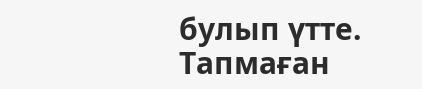булып үтте.
Тапмаған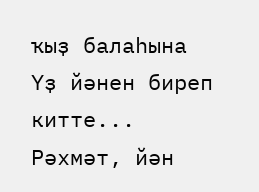ҡыҙ балаһына
Үҙ йәнен биреп китте...
Рәхмәт, йән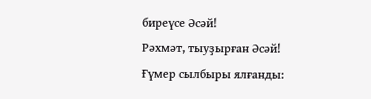биреүсе Әсәй!
Рәхмәт, тыуҙырған Әсәй!
Ғүмер сылбыры ялғанды: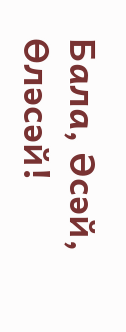Бала, Әсәй, Өләсәй!